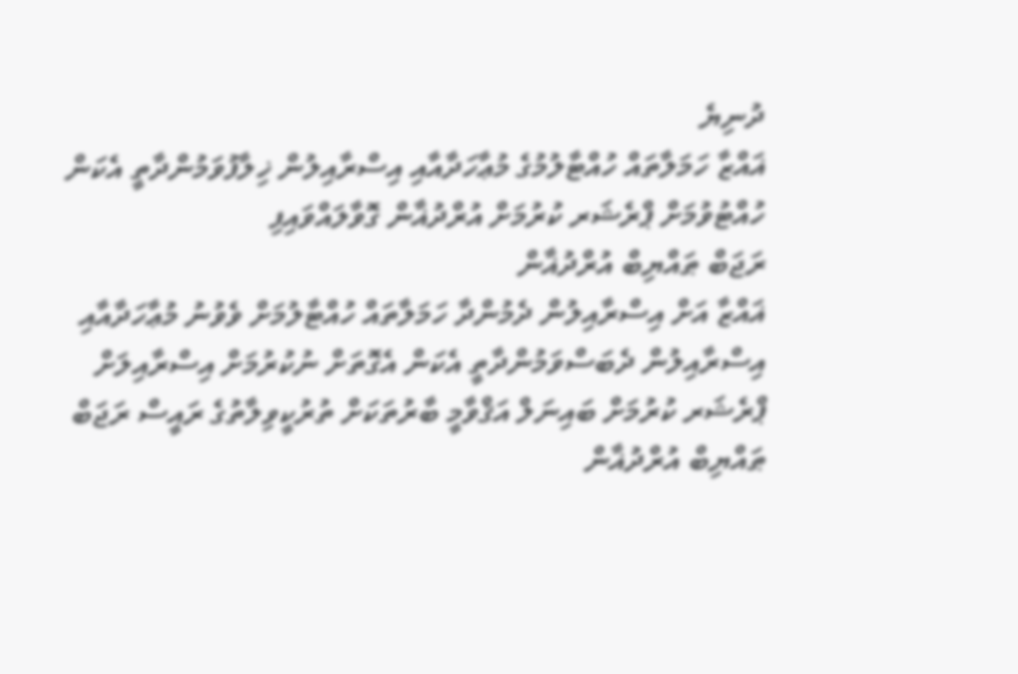ދުނިޔެ
ޣައްޒާ ހަމަލާތައް ހުއްޓާލުމުގެ މުޢާހަދާއާއި އިސްރާއިލުން ޚިލާފުވަމުންދާތީ އެކަން ހުއްޓުވުމަށް ޕްރެޝަރ ކުރުމަށް އުރްދުޣާން ގޮވާލައްވައިފި
ރަޖަބް ޠައްޔިބް އުރްދުޣާން
ޣައްޒާ އަށް އިސްރާއިލުން ދެމުންދާ ހަމަލާތައް ހުއްޓާލުމަށް ވެވުނު މުޢާހަދާއާއި އިސްރާއިލުން ދެބަސްވަމުންދާތީ އެކަން އެގޮތަށް ނުކުރުމަށް އިސްރާއިލަށް ޕްރެޝަރ ކުރުމަށް ބައިނަލް އަޤްވާމީ ބާރުތަކަށް ތުރުކީވިލާތުގެ ރައީސް ރަޖަބް ޠައްޔިބް އުރްދުޣާން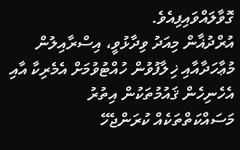ގޮވާލައްވައިފިއެވެ.
އުރްދުޣާން މިއަދު ވިދާޅުވީ، އިސްރާއިލުން މުޢާހަދާއާއި ޚިލާފުވުން ހުއްޓުވުމަށް އެމެރިކާ އާއި އެހެނިހެން ޤައުމުތަކުން އިތުރު މަސައްކަތްތަކެއް ކުރަންޖެހޭ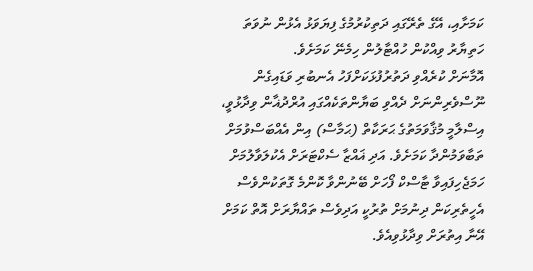ކަމަށާއި، އޭގެ ތެރޭގައި ދަތިކުރުމުގެ ފިޔަވަޅު އެޅުން ނުވަތަ ހަތިޔާރު ވިއްކުން ހުއްޓާލުން ހިމެނޭ ކަމަށެވެ.
އޮމާނަށް ކުރެއްވި ދަތުރުފުޅަކަށްފަހު އެނބުރި ވަޑައިގެން ނޫސްވެރިންނަށް ދެއްވި ބަޔާންތަކެއްގައި އުރްދުޣާން ވިދާޅުވީ، އިސްލާމީ މުޤާވަމަތުގެ ޙަރަކާތް (ޙަމާސް) އިން އެއްބަސްވުމަށް ތަބާވަމުންދާ ކަމަށެވެ. އަދި ޣައްޒާ ސެކްޓަރަށް އެކުލަވާލުމަށް ހަމަޖެހިފައިވާ ޓާސްކް ފޯހަށް ބޭނުންވާ ކޮންމެ ގޮތަކުންވެސް އެހީތެރިކަން ދިނުމަށް ތުރުކީ އަދިވެސް ތައްޔާރަށް އޮތް ކަމަށް އޭނާ އިތުރަށް ވިދާޅުވިއެވެ.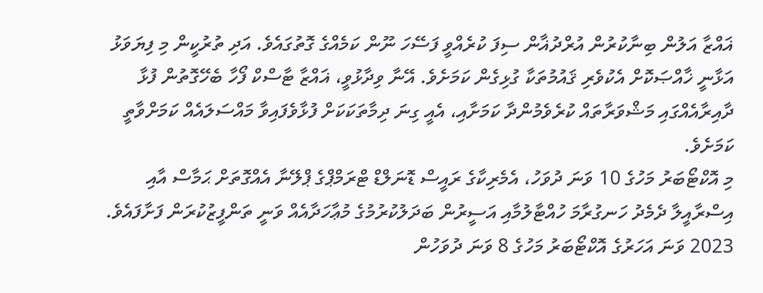ޣައްޒާ އަލުން ބިނާކުރުން އުރްދުޣާން ސިފަ ކުރެއްވީ ފަސޭހަ ނޫން ކަމެއްގެ ގޮތުގައެވެ. އަދި ތުރުކީން މި ފިޔަވަޅު އަޅާނީ ޚާއްޞަކޮށް އެކުވެރި ޤައުމުތަކާ ގުޅިގެން ކަމަށެވެ. އޭނާ ވިދާޅުވީ، ޣައްޒާ ޓާސްކް ފޯހާ ބެހޭގޮތުން ފުޅާ ދާއިރާއެއްގައި މަޝްވަރާތައް ކުރެވެމުންދާ ކަމަށާއި، އެއީ ގިނަ ދިމާތަކަކަށް ފުޅާވެފައިވާ މައްސަލައެއް ކަމަށްވާތީ ކަމަށެވެ.
މި އޮކްޓޯބަރު މަހުގެ 10 ވަނަ ދުވަހު، އެމެރިކާގެ ރައީސް ޑޮނަލްޑް ޓްރަމްޕްގެ ޕްލޭނާ އެއްގޮތަށް ޙަމާސް އާއި އިސްރާއީލާ ދެމެދު ހަނގުރާމަ ހުއްޓާލުމާއި އަސީރުން ބަދަލުކުރުމުގެ މުޢާހަދާއެއް ވަނީ ތަންފީޒުކުރަން ފަށާފައެވެ.
2023 ވަނަ އަހަރުގެ އޮކްޓޯބަރު މަހުގެ 8 ވަނަ ދުވަހުން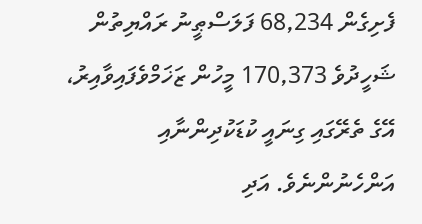ފެށިގެން 68,234 ފަލަސްޠީނު ރައްޔިތުން ޝަހީދުވެ 170,373 މީހުން ޒަޚަމްވެފައިވާއިރު، އޭގެ ތެރޭގައި ގިނައީ ކުޑަކުދިންނާއި އަންހެނުންނެވެ. އަދި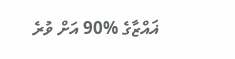ޣައްޒާގެ %90 އަށް ވުރެ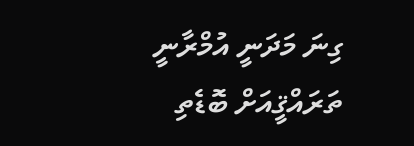ގިނަ މަދަނީ އުމްރާނީ ތަރައްޤީއަށް ބޮޑެތި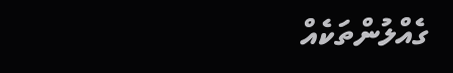ގެއްލުންތަކެއް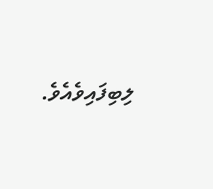ލިބިފައިވެއެވެ.